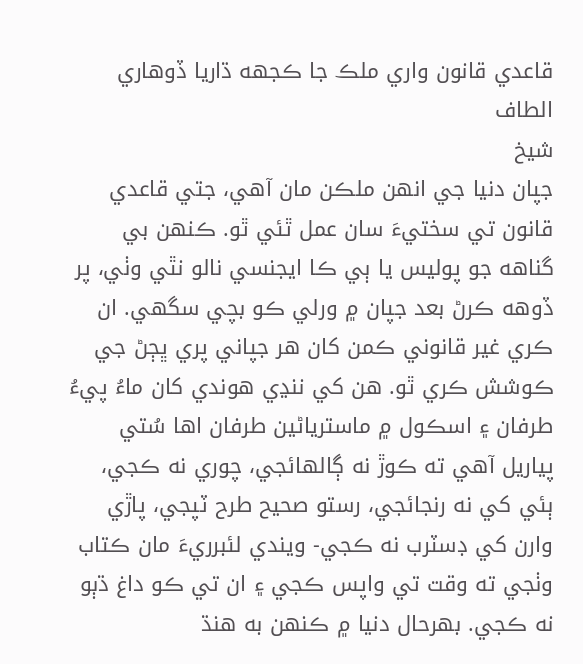قاعدي قانون واري ملڪ جا ڪجهه ڌاريا ڏوهاري
الطاف
شيخ
جپان دنيا جي انهن ملڪن مان آهي، جتي قاعدي قانون تي سختيءَ سان عمل ٿئي ٿو. ڪنهن بي گناهه جو پوليس يا ٻي ڪا ايجنسي نالو نٿي وٺي، پر ڏوهه ڪرڻ بعد جپان ۾ ورلي ڪو بچي سگهي. ان ڪري غير قانوني ڪمن کان هر جپاني پري ڀڄڻ جي ڪوشش ڪري ٿو. هن کي ننڍي هوندي کان ماءُ پيءُ طرفان ۽ اسڪول ۾ ماسترياڻين طرفان اها سُتي پياريل آهي ته ڪوڙ نه ڳالهائجي، چوري نه ڪجي، ٻئي کي نه رنجائجي، رستو صحيح طرح ٽپجي، پاڙي وارن کي ڊسٽرب نه ڪجي- ويندي لئبرريءَ مان ڪتاب وٺجي ته وقت تي واپس ڪجي ۽ ان تي ڪو داغ ڌٻو نه ڪجي. بهرحال دنيا ۾ ڪنهن به هنڌ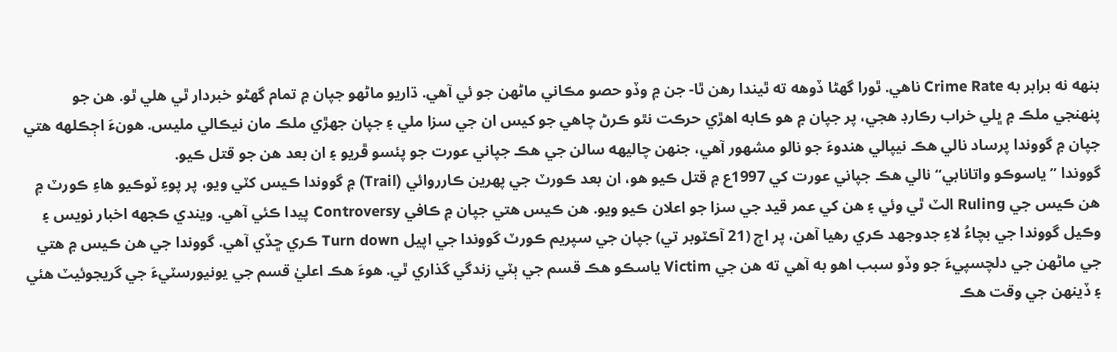بنهه نه برابر به Crime Rate ناهي. ٿورا گهڻا ڏوهه ته ٿيندا رهن ٿا- جن ۾ وڏو حصو مڪاني ماڻهن جو ئي آهي. ڌاريو ماڻهو جپان ۾ تمام گهڻو خبردار ٿي هلي ٿو. هن جو پنهنجي ملڪ ۾ ڀلي خراب رڪارڊ هجي، پر جپان ۾ هو ڪابه اهڙي حرڪت نٿو ڪرڻ چاهي جو کيس ان جي سزا ملي ۽ جپان جهڙي ملڪ مان نيڪالي مليس. هونءَ اڄڪلهه هتي جپان ۾ گووندا پرساد نالي هڪ نيپالي هندوءَ جو نالو مشهور آهي، جنهن چاليهه سالن جي هڪ جپاني عورت جو پئسو ڦريو ۽ ان بعد هن جو قتل ڪيو.
گووندا ”ياسوڪو واتانابي“ نالي هڪ جپاني عورت کي 1997ع ۾ قتل ڪيو هو، ان بعد ڪورٽ جي پهرين ڪارروائي (Trail) ۾ گووندا ڪيس کٽي ويو، پر پوءِ ٽوڪيو هاءِ ڪورٽ ۾ هن ڪيس جي Ruling الٽ ٿي وئي ۽ هن کي عمر قيد جي سزا جو اعلان ڪيو ويو. هن ڪيس هتي جپان ۾ ڪافي Controversy پيدا ڪئي آهي. ويندي ڪجهه اخبار نويس ۽ وڪيل گووندا جي بچاءُ لاءِ جدوجهد ڪري رهيا آهن، پر اڄ (21 آڪٽوبر تي) جپان جي سپريم ڪورٽ گووندا جي اپيل Turn down ڪري ڇڏي آهي. گووندا جي هن ڪيس ۾ هتي جي ماڻهن جي دلچسپيءَ جو وڏو سبب اهو به آهي ته هن جي Victim ياسڪو هڪ قسم جي ٻٽي زندگي گذاري ٿي. هوءَ هڪ اعليٰ قسم جي يونيورسٽيءَ جي گريجوئيٽ هئي ۽ ڏينهن جي وقت هڪ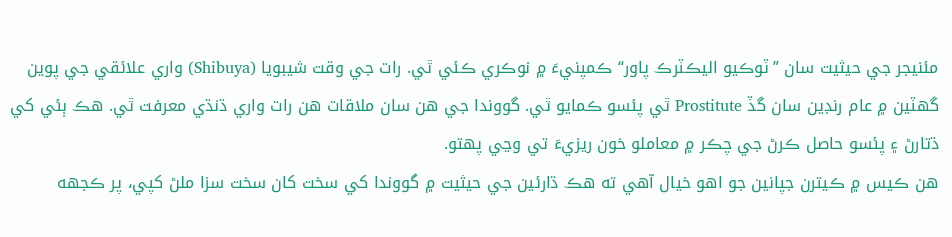مئنيجر جي حيثيت سان ”ٽوڪيو اليڪٽرڪ پاور“ ڪمپنيءَ ۾ نوڪري ڪئي ٿي. رات جي وقت شيبويا (Shibuya) واري علائقي جي پوين گهٽين ۾ عام رنڊين سان گڏ Prostitute ٿي پئسو ڪمايو ٿي. گووندا جي هن سان ملاقات هن رات واري ڌنڌي معرفت ٿي. هڪ ٻئي کي ڌتارڻ ۽ پئسو حاصل ڪرڻ جي چڪر ۾ معاملو خون ريزيءَ تي وڃي پهتو.
هن ڪيس ۾ ڪيترن جپانين جو اهو خيال آهي ته هڪ ڌارئين جي حيثيت ۾ گووندا کي سخت کان سخت سزا ملڻ کپي، پر ڪجهه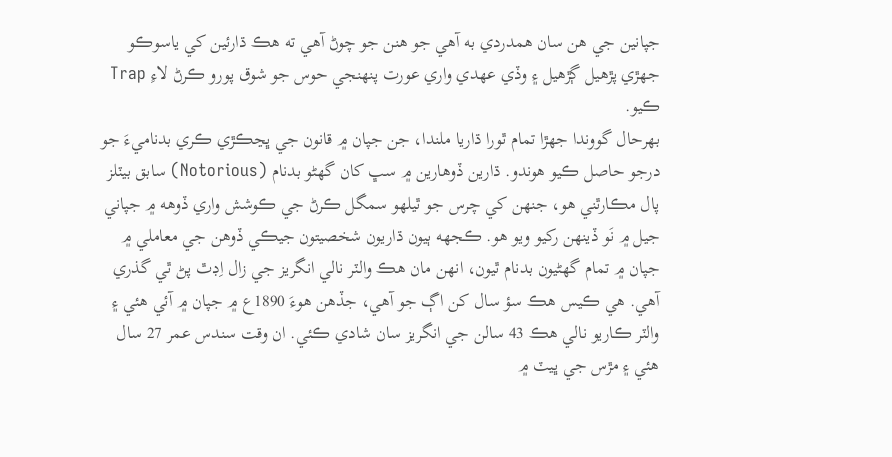جپانين جي هن سان همدردي به آهي جو هنن جو چوڻ آهي ته هڪ ڌارئين کي ياسوڪو جهڙي پڙهيل ڳڙهيل ۽ وڏي عهدي واري عورت پنهنجي حوس جو شوق پورو ڪرڻ لاءِ Trap ڪيو.
بهرحال گووندا جهڙا تمام ٿورا ڌاريا ملندا، جن جپان ۾ قانون جي ڀڃڪڙي ڪري بدناميءَ جو درجو حاصل ڪيو هوندو. ڌارين ڏوهارين ۾ سڀ کان گهڻو بدنام (Notorious) سابق بيٽلز پال مڪارٿني هو، جنهن کي چرس جو ٿيلهو سمگل ڪرڻ جي ڪوشش واري ڏوهه ۾ جپاني جيل ۾ نَو ڏينهن رکيو ويو هو. ڪجهه ٻيون ڌاريون شخصيتون جيڪي ڏوهن جي معاملي ۾ جپان ۾ تمام گهڻيون بدنام ٿيون، انهن مان هڪ والٽر نالي انگريز جي زال اِڊٿ پڻ ٿي گذري آهي. هي ڪيس هڪ سؤ سال کن اڳ جو آهي، جڏهن هوءَ 1890ع ۾ جپان ۾ آئي هئي ۽ والٽر ڪاريو نالي هڪ 43 سالن جي انگريز سان شادي ڪئي. ان وقت سندس عمر 27 سال هئي ۽ مڙس جي ڀيٽ ۾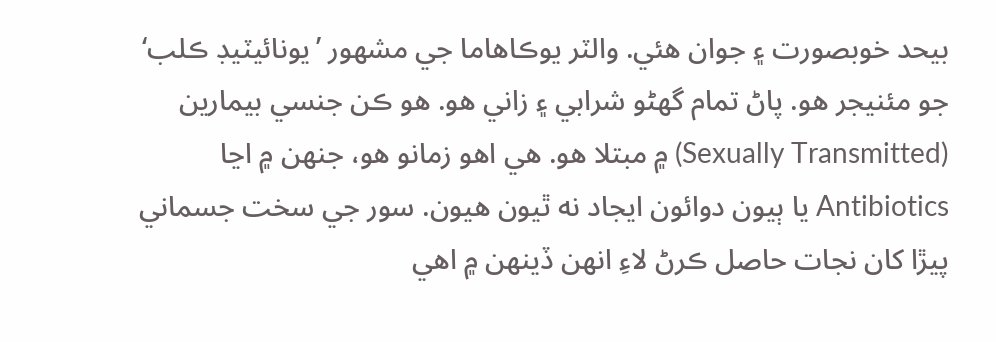بيحد خوبصورت ۽ جوان هئي. والٽر يوڪاهاما جي مشهور ’يونائيٽيڊ ڪلب‘ جو مئنيجر هو. پاڻ تمام گهڻو شرابي ۽ زاني هو. هو ڪن جنسي بيمارين (Sexually Transmitted) ۾ مبتلا هو. هي اهو زمانو هو، جنهن ۾ اڃا Antibiotics يا ٻيون دوائون ايجاد نه ٿيون هيون. سور جي سخت جسماني پيڙا کان نجات حاصل ڪرڻ لاءِ انهن ڏينهن ۾ اهي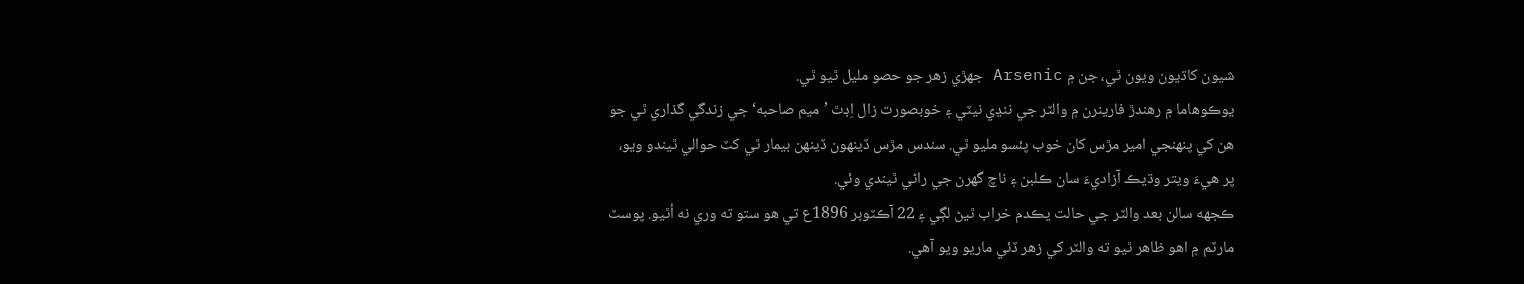شيون کاڌيون ويون ٿي، جن ۾ Arsenic جهڙي زهر جو حصو مليل ٿيو ٿي.
يوڪوهاما ۾ رهندڙ فارينرن ۾ والٽر جي ننڍي نيٽي ۽ خوبصورت زال اِڊٿ ’ميم صاحبه‘ جي زندگي گذاري ٿي جو هن کي پنهنجي امير مڙس کان خوب پئسو مليو ٿي. سندس مڙس ڏينهون ڏينهن بيمار ٿي کٽ حوالي ٿيندو ويو، پر هيءَ ويتر وڌيڪ آزاديءَ سان ڪلبن ۽ ناچ گهرن جي راڻي ٿيندي وئي.
ڪجهه سالن بعد والٽر جي حالت يڪدم خراب ٿيڻ لڳي ۽ 22 آڪٽوبر 1896ع تي هو ستو ته وري نه اُٿيو. پوسٽ مارٽم ۾ اهو ظاهر ٿيو ته والٽر کي زهر ڏئي ماريو ويو آهي.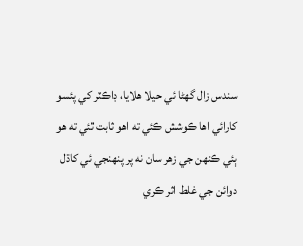سندس زال گهڻا ئي حيلا هلايا، ڊاڪٽر کي پئسو کارائي اها ڪوشش ڪئي ته اهو ثابت ٿئي ته هو ٻئي ڪنهن جي زهر سان نه پر پنهنجي ئي کاڌل دوائن جي غلط اثر ڪري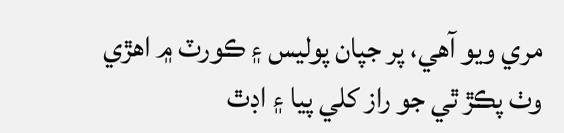مري ويو آهي، پر جپان پوليس ۽ ڪورٽ ۾ اهڙي وٺ پڪڙ ٿي جو راز کلي پيا ۽ اڊٿ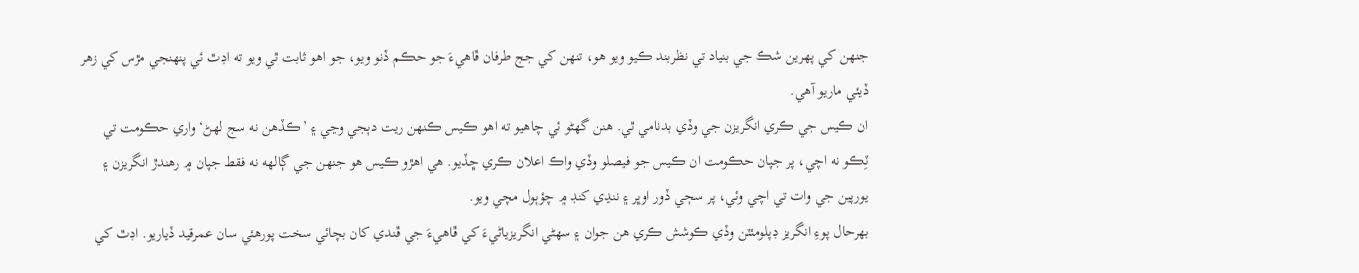جنهن کي پهرين شڪ جي بنياد تي نظربند ڪيو ويو هو، تنهن کي جج طرفان ڦاهيءَ جو حڪم ڏنو ويو، جو اهو ثابت ٿي ويو ته اڊٿ ئي پنهنجي مڙس کي زهر ڏيئي ماريو آهي.
ان ڪيس جي ڪري انگريزن جي وڏي بدنامي ٿي. هنن گهڻو ئي چاهيو ته اهو ڪيس ڪنهن ريت دٻجي وڃي ۽ ’ڪڏهن نه سج لهڻ‘ واري حڪومت تي ٽِڪو نه اچي، پر جپان حڪومت ان ڪيس جو فيصلو وڏي واڪ اعلان ڪري ڇڏيو. هي اهڙو ڪيس هو جنهن جي ڳالهه نه فقط جپان ۾ رهندڙ انگريزن ۽ يورپين جي وات تي اچي وئي، پر سڄي ڏور اوڀر ۽ ننڍي کنڊ ۾ چؤٻول مچي ويو.
بهرحال پوءِ انگريز ڊپلومئٽن وڏي ڪوشش ڪري هن جوان ۽ سهڻي انگريزياڻيءَ کي ڦاهيءَ جي ڦندي کان بچائي سخت پورهئي سان عمرقيد ڏياريو. اڊٿ کي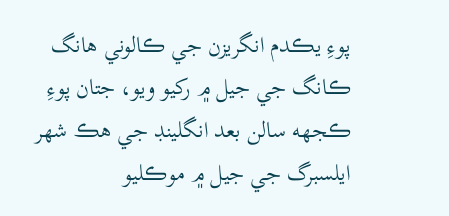پوءِ يڪدم انگريزن جي ڪالوني هانگ ڪانگ جي جيل ۾ رکيو ويو، جتان پوءِ ڪجهه سالن بعد انگلينڊ جي هڪ شهر ايلسبرگ جي جيل ۾ موڪليو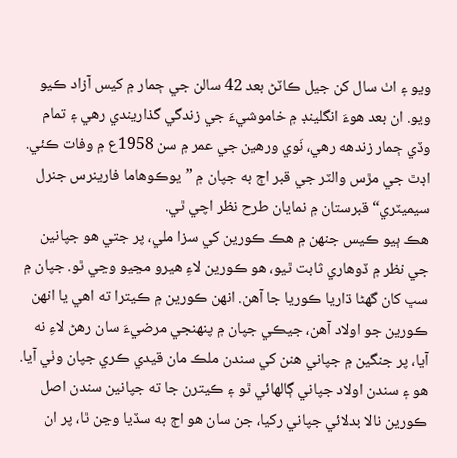ويو ۽ اٺ سال کن جيل ڪاٽڻ بعد 42 سالن جي ڄمار ۾ کيس آزاد ڪيو ويو. ان بعد هوءَ انگلينڊ ۾ خاموشيءَ جي زندگي گذاريندي رهي ۽ تمام وڏي ڄمار زندهه رهي، نَوي ورهين جي عمر ۾ سن 1958ع ۾ وفات ڪئي.
اڊٿ جي مڙس والٽر جي قبر اڄ به جپان ۾ ”يوڪوهاما فارينرس جنرل سيميٽري“ قبرستان ۾ نمايان طرح نظر اچي ٿي.
هڪ ٻيو ڪيس جنهن ۾ هڪ ڪورين کي سزا ملي، پر جتي هو جپانين جي نظر ۾ ڏوهاري ثابت ٿيو، هو ڪورين لاءِ هيرو مڃيو وڃي ٿو. جپان ۾ سڀ کان گهڻا ڌاريا ڪوريا جا آهن. انهن ڪورين ۾ ڪيترا ته اهي يا انهن ڪورين جو اولاد آهن، جيڪي جپان ۾ پنهنجي مرضيءَ سان رهڻ لاءِ نه آيا، پر جنگين ۾ جپاني هنن کي سندن ملڪ مان قيدي ڪري جپان وٺي آيا. هو ۽ سندن اولاد جپاني ڳالهائي ٿو ۽ ڪيترن جا ته جپانين سندن اصل ڪورين نالا بدلائي جپاني رکيا، جن سان هو اڄ به سڏيا وڃن ٿا، پر ان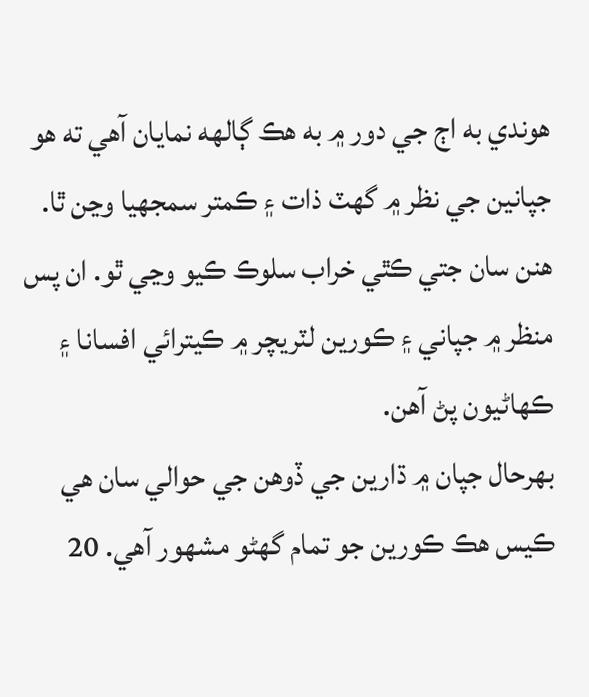هوندي به اڄ جي دور ۾ به هڪ ڳالهه نمايان آهي ته هو جپانين جي نظر ۾ گهٽ ذات ۽ ڪمتر سمجهيا وڃن ٿا. هنن سان جتي ڪٿي خراب سلوڪ ڪيو وڃي ٿو. ان پس منظر ۾ جپاني ۽ ڪورين لٽريچر ۾ ڪيترائي افسانا ۽ ڪهاڻيون پڻ آهن.
بهرحال جپان ۾ ڌارين جي ڏوهن جي حوالي سان هي ڪيس هڪ ڪورين جو تمام گهڻو مشهور آهي. 20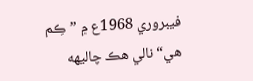فيبروري 1968ع ۾ ”ڪِم هي“ نالي هڪ چاليهه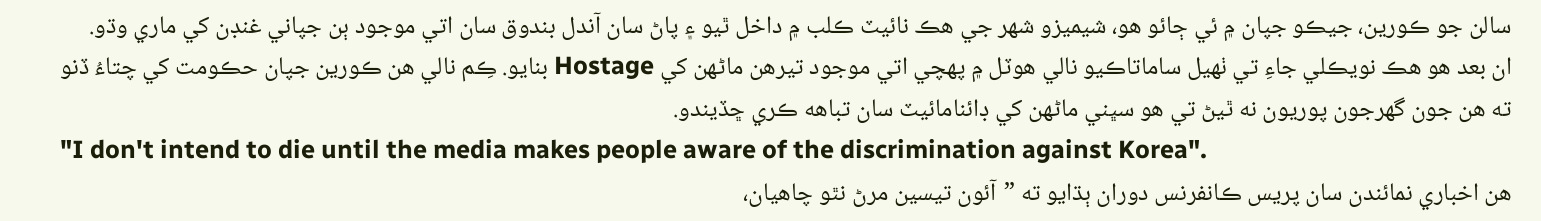سالن جو ڪورين، جيڪو جپان ۾ ئي ڄائو هو، شيميزو شهر جي هڪ نائيٽ ڪلب ۾ داخل ٿيو ۽ پاڻ سان آندل بندوق سان اتي موجود ٻن جپاني غنڊن کي ماري وڌو.
ان بعد هو هڪ نويڪلي جاءِ تي ٺهيل ساماتاڪيو نالي هوٽل ۾ پهچي اتي موجود تيرهن ماڻهن کي Hostage بنايو. ڪِم نالي هن ڪورين جپان حڪومت کي چتاءُ ڏنو ته هن جون گهرجون پوريون نه ٿيڻ تي هو سڀني ماڻهن کي ڊائنامائيٽ سان تباهه ڪري ڇڏيندو.
"I don't intend to die until the media makes people aware of the discrimination against Korea".
هن اخباري نمائندن سان پريس ڪانفرنس دوران ٻڌايو ته ”آئون تيسين مرڻ نٿو چاهيان،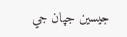جيسين جپان جي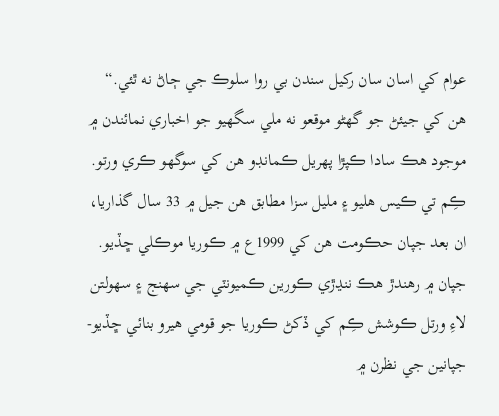عوام کي اسان سان رکيل سندن بي روا سلوڪ جي ڄاڻ نه ٿئي.“
هن کي جيئڻ جو گهڻو موقعو نه ملي سگهيو جو اخباري نمائندن ۾ موجود هڪ سادا ڪپڙا پهريل ڪمانڊو هن کي سوگهو ڪري ورتو.
ڪِم تي ڪيس هليو ۽ مليل سزا مطابق هن جيل ۾ 33 سال گذاريا، ان بعد جپان حڪومت هن کي 1999ع ۾ ڪوريا موڪلي ڇڏيو.
جپان ۾ رهندڙ هڪ ننڍڙي ڪورين ڪميونٽي جي سهنج ۽ سهولتن لاءِ ورتل ڪوشش ڪِم کي ڏکڻ ڪوريا جو قومي هيرو بنائي ڇڏيو- جپانين جي نظرن ۾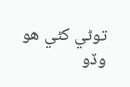توڻي کڻي هو وڏو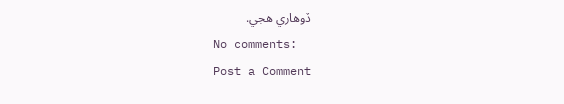ڏوهاري هجي.
No comments:
Post a Comment